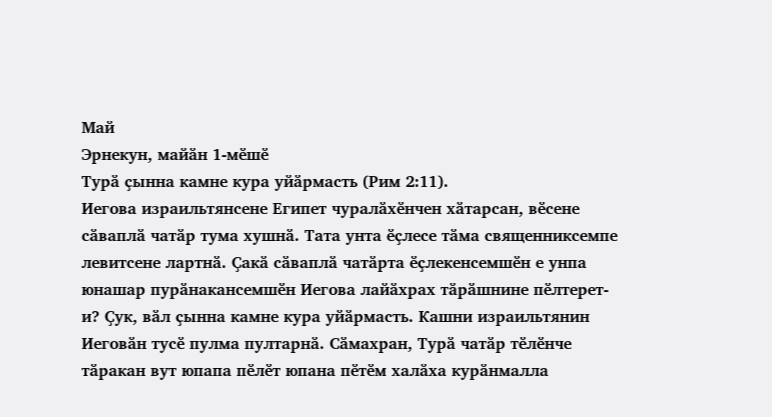Май
Эрнекун, майӑн 1-мӗшӗ
Турӑ ҫынна камне кура уйӑрмасть (Рим 2:11).
Иегова израильтянсене Египет чуралӑхӗнчен хӑтарсан, вӗсене сӑваплӑ чатӑр тума хушнӑ. Тата унта ӗҫлесе тӑма священниксемпе левитсене лартнӑ. Ҫакӑ сӑваплӑ чатӑрта ӗҫлекенсемшӗн е унпа юнашар пурӑнакансемшӗн Иегова лайӑхрах тӑрӑшнине пӗлтерет-и? Ҫук, вӑл ҫынна камне кура уйӑрмасть. Кашни израильтянин Иеговӑн тусӗ пулма пултарнӑ. Сӑмахран, Турӑ чатӑр тӗлӗнче тӑракан вут юпапа пӗлӗт юпана пӗтӗм халӑха курӑнмалла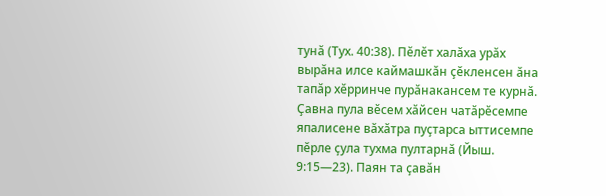тунӑ (Тух. 40:38). Пӗлӗт халӑха урӑх вырӑна илсе каймашкӑн ҫӗкленсен ӑна тапӑр хӗрринче пурӑнакансем те курнӑ. Ҫавна пула вӗсем хӑйсен чатӑрӗсемпе япалисене вӑхӑтра пуҫтарса ыттисемпе пӗрле ҫула тухма пултарнӑ (Йыш. 9:15—23). Паян та ҫавӑн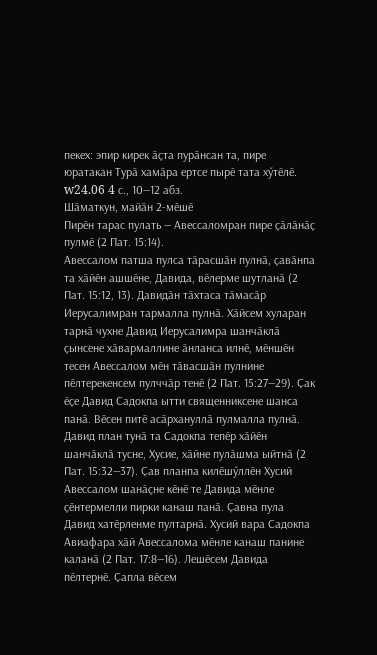пекех: эпир кирек ӑҫта пурӑнсан та, пире юратакан Турӑ хамӑра ертсе пырӗ тата хӳтӗлӗ. w24.06 4 с., 10—12 абз.
Шӑматкун, майӑн 2-мӗшӗ
Пирӗн тарас пулать — Авессаломран пире ҫӑлӑнӑҫ пулмӗ (2 Пат. 15:14).
Авессалом патша пулса тӑрасшӑн пулнӑ, ҫавӑнпа та хӑйӗн ашшӗне, Давида, вӗлерме шутланӑ (2 Пат. 15:12, 13). Давидӑн тӑхтаса тӑмасӑр Иерусалимран тармалла пулнӑ. Хӑйсем хуларан тарнӑ чухне Давид Иерусалимра шанчӑклӑ ҫынсене хӑвармаллине ӑнланса илнӗ, мӗншӗн тесен Авессалом мӗн тӑвасшӑн пулнине пӗлтерекенсем пулччӑр тенӗ (2 Пат. 15:27—29). Ҫак ӗҫе Давид Садокпа ытти священниксене шанса панӑ. Вӗсен питӗ асӑрхануллӑ пулмалла пулнӑ. Давид план тунӑ та Садокпа тепӗр хӑйӗн шанчӑклӑ тусне, Хусие, хӑйне пулӑшма ыйтнӑ (2 Пат. 15:32—37). Ҫав планпа килӗшӳллӗн Хусий Авессалом шанӑҫне кӗнӗ те Давида мӗнле ҫӗнтермелли пирки канаш панӑ. Ҫавна пула Давид хатӗрленме пултарнӑ. Хусий вара Садокпа Авиафара хӑй Авессалома мӗнле канаш панине каланӑ (2 Пат. 17:8—16). Лешӗсем Давида пӗлтернӗ. Ҫапла вӗсем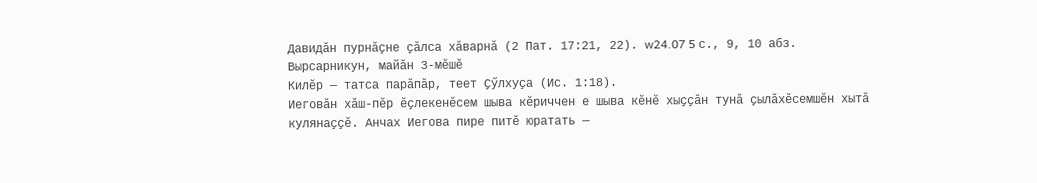Давидӑн пурнӑҫне ҫӑлса хӑварнӑ (2 Пат. 17:21, 22). w24.07 5 с., 9, 10 абз.
Вырсарникун, майӑн 3-мӗшӗ
Килӗр — татса парӑпӑр, теет Ҫӳлхуҫа (Ис. 1:18).
Иеговӑн хӑш-пӗр ӗҫлекенӗсем шыва кӗриччен е шыва кӗнӗ хыҫҫӑн тунӑ ҫылӑхӗсемшӗн хытӑ кулянаҫҫӗ. Анчах Иегова пире питӗ юратать —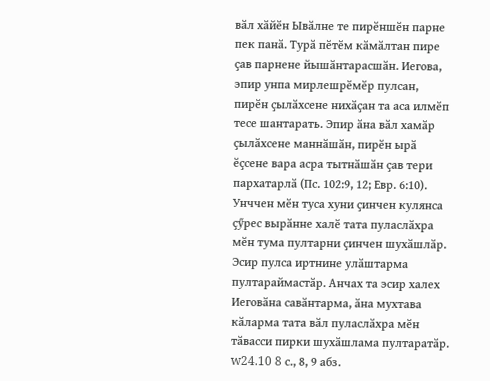вӑл хӑйӗн Ывӑлне те пирӗншӗн парне пек панӑ. Турӑ пӗтӗм кӑмӑлтан пире ҫав парнене йышӑнтарасшӑн. Иегова, эпир унпа мирлешрӗмӗр пулсан, пирӗн ҫылӑхсене нихӑҫан та аса илмӗп тесе шантарать. Эпир ӑна вӑл хамӑр ҫылӑхсене маннӑшӑн, пирӗн ырӑ ӗҫсене вара асра тытнӑшӑн ҫав тери пархатарлӑ (Пс. 102:9, 12; Евр. 6:10). Унччен мӗн туса хуни ҫинчен кулянса ҫӳрес вырӑнне халӗ тата пуласлӑхра мӗн тума пултарни ҫинчен шухӑшлӑр. Эсир пулса иртнине улӑштарма пултараймастӑр. Анчах та эсир халех Иеговӑна савӑнтарма, ӑна мухтава кӑларма тата вӑл пуласлӑхра мӗн тӑвасси пирки шухӑшлама пултаратӑр. w24.10 8 с., 8, 9 абз.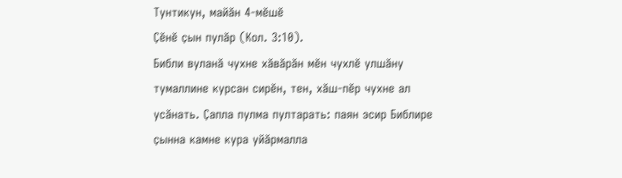Тунтикун, майӑн 4-мӗшӗ
Ҫӗнӗ ҫын пулӑр (Кол. 3:10).
Библи вуланӑ чухне хӑвӑрӑн мӗн чухлӗ улшӑну тумаллине курсан сирӗн, тен, хӑш-пӗр чухне ал усӑнать. Ҫапла пулма пултарать: паян эсир Библире ҫынна камне кура уйӑрмалла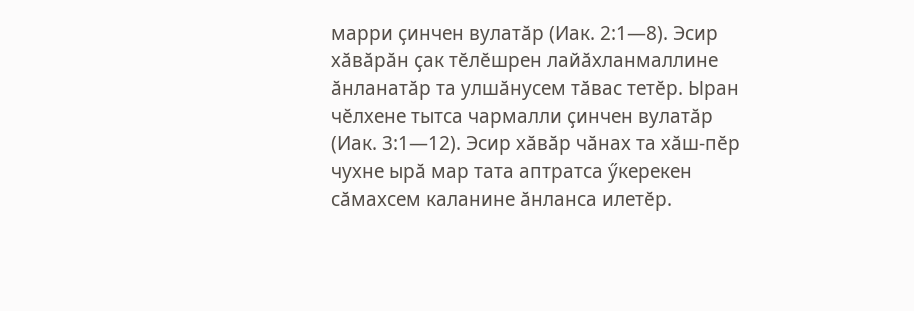марри ҫинчен вулатӑр (Иак. 2:1—8). Эсир хӑвӑрӑн ҫак тӗлӗшрен лайӑхланмаллине ӑнланатӑр та улшӑнусем тӑвас тетӗр. Ыран чӗлхене тытса чармалли ҫинчен вулатӑр (Иак. 3:1—12). Эсир хӑвӑр чӑнах та хӑш-пӗр чухне ырӑ мар тата аптратса ӳкерекен сӑмахсем каланине ӑнланса илетӗр.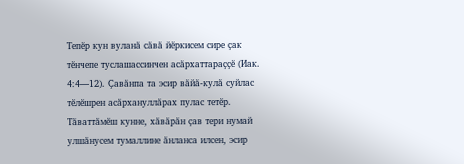Тепӗр кун вуланӑ сӑвӑ йӗркисем сире ҫак тӗнчепе туслашассинчен асӑрхаттараҫҫӗ (Иак. 4:4—12). Ҫавӑнпа та эсир вӑйӑ-кулӑ суйлас тӗлӗшрен асӑрхануллӑрах пулас тетӗр. Тӑваттӑмӗш кунне, хӑвӑрӑн ҫав тери нумай улшӑнусем тумаллине ӑнланса илсен, эсир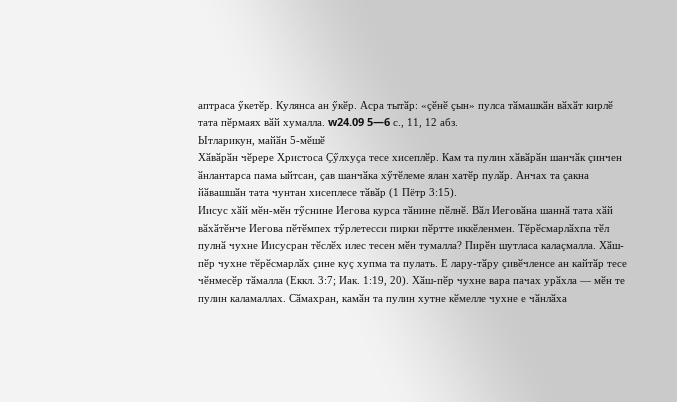аптраса ӳкетӗр. Кулянса ан ӳкӗр. Асра тытӑр: «ҫӗнӗ ҫын» пулса тӑмашкӑн вӑхӑт кирлӗ тата пӗрмаях вӑй хумалла. w24.09 5—6 с., 11, 12 абз.
Ытларикун, майӑн 5-мӗшӗ
Хӑвӑрӑн чӗрере Христоса Ҫӳлхуҫа тесе хисеплӗр. Кам та пулин хӑвӑрӑн шанчӑк ҫинчен ӑнлантарса пама ыйтсан, ҫав шанчӑка хӳтӗлеме ялан хатӗр пулӑр. Анчах та ҫакна йӑвашшӑн тата чунтан хисеплесе тӑвӑр (1 Пётр 3:15).
Иисус хӑй мӗн-мӗн тӳснине Иегова курса тӑнине пӗлнӗ. Вӑл Иеговӑна шаннӑ тата хӑй вӑхӑтӗнче Иегова пӗтӗмпех тӳрлетесси пирки пӗртте иккӗленмен. Тӗрӗсмарлӑхпа тӗл пулнӑ чухне Иисусран тӗслӗх илес тесен мӗн тумалла? Пирӗн шутласа калаҫмалла. Хӑш-пӗр чухне тӗрӗсмарлӑх ҫине куҫ хупма та пулать. Е лару-тӑру ҫивӗчленсе ан кайтӑр тесе чӗнмесӗр тӑмалла (Еккл. 3:7; Иак. 1:19, 20). Хӑш-пӗр чухне вара пачах урӑхла — мӗн те пулин каламаллах. Сӑмахран, камӑн та пулин хутне кӗмелле чухне е чӑнлӑха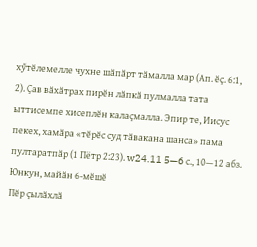хӳтӗлемелле чухне шӑпӑрт тӑмалла мар (Ап. ӗҫ. 6:1, 2). Ҫав вӑхӑтрах пирӗн лӑпкӑ пулмалла тата ыттисемпе хисеплӗн калаҫмалла. Эпир те, Иисус пекех, хамӑра «тӗрӗс суд тӑвакана шанса» пама пултаратпӑр (1 Пётр 2:23). w24.11 5—6 с., 10—12 абз.
Юнкун, майӑн 6-мӗшӗ
Пӗр ҫылӑхлӑ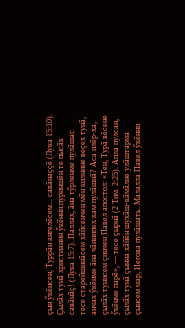ҫын ӳкӗнсен, Туррӑн ангелӗсем... савӑнаҫҫӗ (Лука 15:10).
Ҫылӑх тунӑ христианин ӳкӗнни пуриншӗн те пысӑк савӑнӑҫ! (Лука 15:7). Паллах, ӑна тӳрленме пулӑшас тесе старейшинӑсем хӑйсенчен мӗн килнине веҫех тунӑ, анчах ӳкӗнме ӑна чӑннипех кам пулӑшнӑ? Аса илӗр-ха, ҫылӑх тунисем ҫинчен Павел апостол: «Тен, Турӑ вӗсене ӳкӗнме парӗ», — тесе ҫырнӑ (2 Тим. 2:25). Апла пулсан, ҫылӑх тунӑ ҫынна хӑйӗн шухӑш-кӑмӑлне улӑштарма ҫынсем мар, Иегова пулӑшать. Малалла Павел ӳкӗнни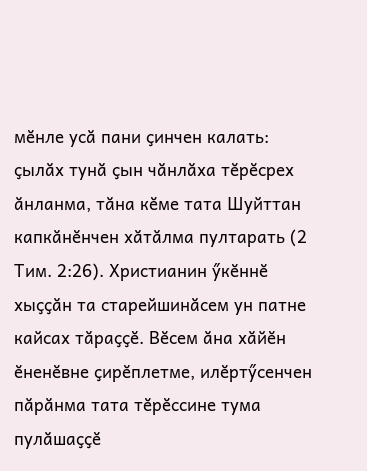мӗнле усӑ пани ҫинчен калать: ҫылӑх тунӑ ҫын чӑнлӑха тӗрӗсрех ӑнланма, тӑна кӗме тата Шуйттан капкӑнӗнчен хӑтӑлма пултарать (2 Тим. 2:26). Христианин ӳкӗннӗ хыҫҫӑн та старейшинӑсем ун патне кайсах тӑраҫҫӗ. Вӗсем ӑна хӑйӗн ӗненӗвне ҫирӗплетме, илӗртӳсенчен пӑрӑнма тата тӗрӗссине тума пулӑшаҫҫӗ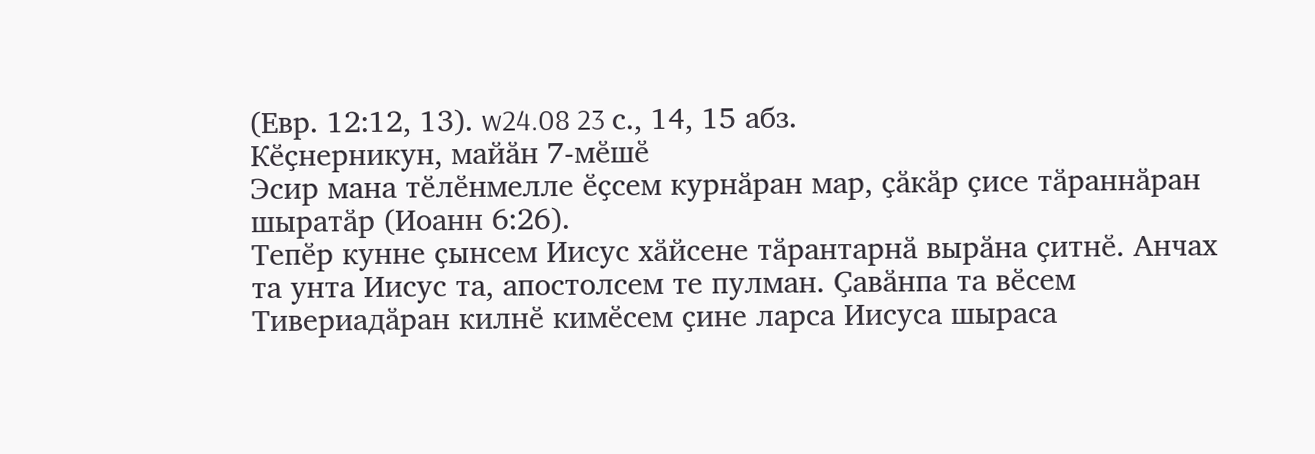(Евр. 12:12, 13). w24.08 23 с., 14, 15 абз.
Кӗҫнерникун, майӑн 7-мӗшӗ
Эсир мана тӗлӗнмелле ӗҫсем курнӑран мар, ҫӑкӑр ҫисе тӑраннӑран шыратӑр (Иоанн 6:26).
Тепӗр кунне ҫынсем Иисус хӑйсене тӑрантарнӑ вырӑна ҫитнӗ. Анчах та унта Иисус та, апостолсем те пулман. Ҫавӑнпа та вӗсем Тивериадӑран килнӗ кимӗсем ҫине ларса Иисуса шыраса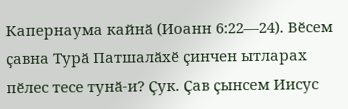Капернаума кайнӑ (Иоанн 6:22—24). Вӗсем ҫавна Турӑ Патшалӑхӗ ҫинчен ытларах пӗлес тесе тунӑ-и? Ҫук. Ҫав ҫынсем Иисус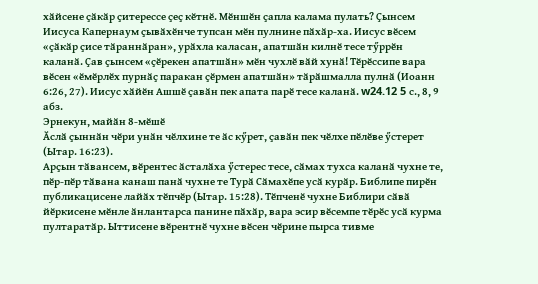хӑйсене ҫӑкӑр ҫитерессе ҫеҫ кӗтнӗ. Мӗншӗн ҫапла калама пулать? Ҫынсем Иисуса Капернаум ҫывӑхӗнче тупсан мӗн пулнине пӑхӑр-ха. Иисус вӗсем «ҫӑкӑр ҫисе тӑраннӑран», урӑхла каласан, апатшӑн килнӗ тесе тӳррӗн каланӑ. Ҫав ҫынсем «ҫӗрекен апатшӑн» мӗн чухлӗ вӑй хунӑ! Тӗрӗссипе вара вӗсен «ӗмӗрлӗх пурнӑҫ паракан ҫӗрмен апатшӑн» тӑрӑшмалла пулнӑ (Иоанн 6:26, 27). Иисус хӑйӗн Ашшӗ ҫавӑн пек апата парӗ тесе каланӑ. w24.12 5 с., 8, 9 абз.
Эрнекун, майӑн 8-мӗшӗ
Ӑслӑ ҫыннӑн чӗри унӑн чӗлхине те ӑс кӳрет, ҫавӑн пек чӗлхе пӗлӗве ӳстерет (Ытар. 16:23).
Арҫын тӑвансем, вӗрентес ӑсталӑха ӳстерес тесе, сӑмах тухса каланӑ чухне те, пӗр-пӗр тӑвана канаш панӑ чухне те Турӑ Сӑмахӗпе усӑ курӑр. Библипе пирӗн публикацисене лайӑх тӗпчӗр (Ытар. 15:28). Тӗпченӗ чухне Библири сӑвӑ йӗркисене мӗнле ӑнлантарса панине пӑхӑр, вара эсир вӗсемпе тӗрӗс усӑ курма пултаратӑр. Ыттисене вӗрентнӗ чухне вӗсен чӗрине пырса тивме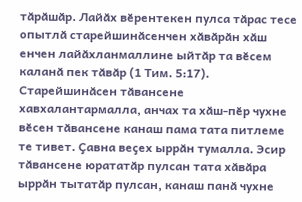тӑрӑшӑр. Лайӑх вӗрентекен пулса тӑрас тесе опытлӑ старейшинӑсенчен хӑвӑрӑн хӑш енчен лайӑхланмаллине ыйтӑр та вӗсем каланӑ пек тӑвӑр (1 Тим. 5:17). Старейшинӑсен тӑвансене хавхалантармалла, анчах та хӑш-пӗр чухне вӗсен тӑвансене канаш пама тата питлеме те тивет. Ҫавна веҫех ыррӑн тумалла. Эсир тӑвансене юрататӑр пулсан тата хӑвӑра ыррӑн тытатӑр пулсан, канаш панӑ чухне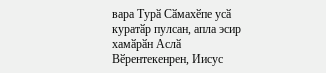вара Турӑ Сӑмахӗпе усӑ куратӑр пулсан, апла эсир хамӑрӑн Аслӑ Вӗрентекенрен, Иисус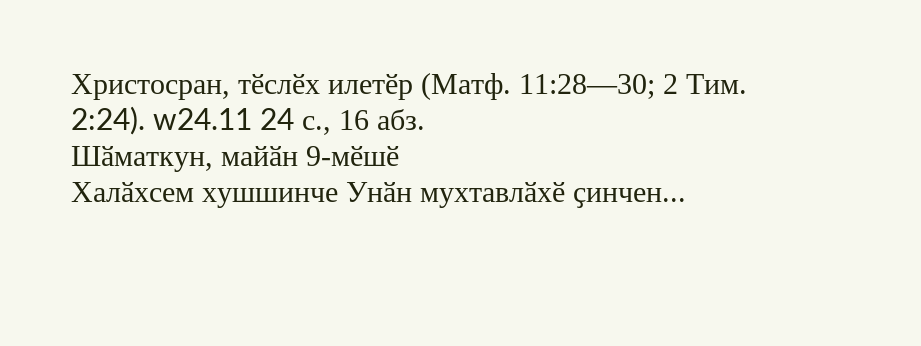Христосран, тӗслӗх илетӗр (Матф. 11:28—30; 2 Тим. 2:24). w24.11 24 с., 16 абз.
Шӑматкун, майӑн 9-мӗшӗ
Халӑхсем хушшинче Унӑн мухтавлӑхӗ ҫинчен...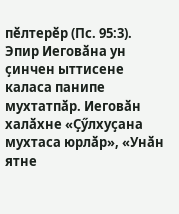пӗлтерӗр (Пс. 95:3).
Эпир Иеговӑна ун ҫинчен ыттисене каласа панипе мухтатпӑр. Иеговӑн халӑхне «Ҫӳлхуҫана мухтаса юрлӑр», «Унӑн ятне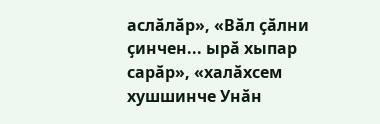аслӑлӑр», «Вӑл ҫӑлни ҫинчен... ырӑ хыпар сарӑр», «халӑхсем хушшинче Унӑн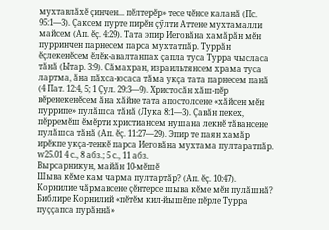мухтавлӑхӗ ҫинчен... пӗлтерӗр» тесе чӗнсе каланӑ (Пс. 95:1—3). Ҫаксем пурте пирӗн ҫӳлти Аттене мухтамалли майсем (Ап. ӗҫ. 4:29). Тата эпир Иеговӑна хамӑрӑн мӗн пурринчен парнесем парса мухтатпӑр. Туррӑн ӗҫлекенӗсем ӗлӗк-авалтанпах ҫапла туса Турра чысласа тӑнӑ (Ытар. 3:9). Сӑмахран, израильтянсем храма туса лартма, ӑна пӑхса-юсаса тӑма укҫа тата парнесем панӑ (4 Пат. 12:4, 5; 1 Ҫул. 29:3—9). Христосӑн хӑш-пӗр вӗренекенӗсем ӑна хӑйне тата апостолсене «хӑйсен мӗн пуррипе» пулӑшса тӑнӑ (Лука 8:1—3). Ҫавӑн пекех, пӗрремӗш ӗмӗрти христиансем нушана лекнӗ тӑвансене пулӑшса тӑнӑ (Ап. ӗҫ. 11:27—29). Эпир те паян хамӑр ирӗкпе укҫа-тенкӗ парса Иеговӑна мухтама пултаратпӑр. w25.01 4 с., 8 абз.; 5 с., 11 абз.
Вырсарникун, майӑн 10-мӗшӗ
Шыва кӗме кам чарма пултартӑр? (Ап. ӗҫ. 10:47).
Корнилие чӑрмавсене ҫӗнтерсе шыва кӗме мӗн пулӑшнӑ? Библире Корнилий «пӗтӗм кил-йышӗпе пӗрле Турра пуҫҫапса пурӑннӑ»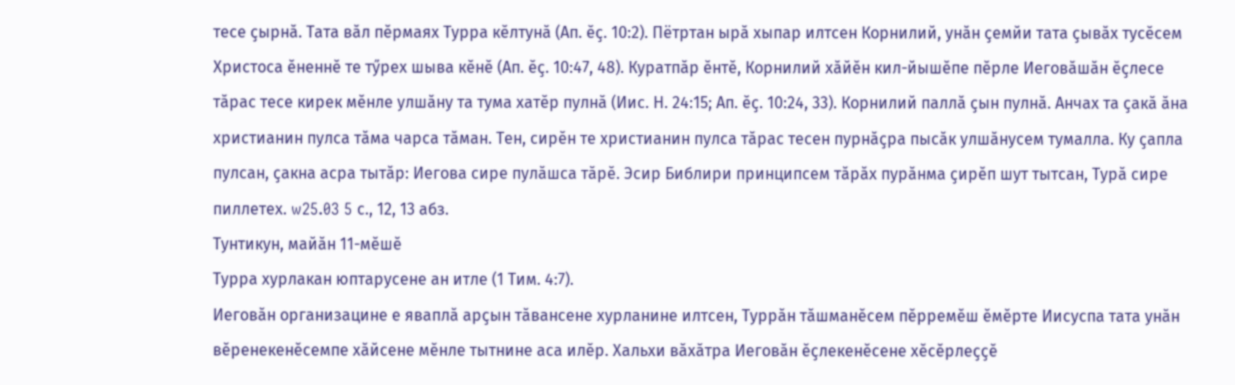тесе ҫырнӑ. Тата вӑл пӗрмаях Турра кӗлтунӑ (Ап. ӗҫ. 10:2). Пётртан ырӑ хыпар илтсен Корнилий, унӑн ҫемйи тата ҫывӑх тусӗсем Христоса ӗненнӗ те тӳрех шыва кӗнӗ (Ап. ӗҫ. 10:47, 48). Куратпӑр ӗнтӗ, Корнилий хӑйӗн кил-йышӗпе пӗрле Иеговӑшӑн ӗҫлесе тӑрас тесе кирек мӗнле улшӑну та тума хатӗр пулнӑ (Иис. Н. 24:15; Ап. ӗҫ. 10:24, 33). Корнилий паллӑ ҫын пулнӑ. Анчах та ҫакӑ ӑна христианин пулса тӑма чарса тӑман. Тен, сирӗн те христианин пулса тӑрас тесен пурнӑҫра пысӑк улшӑнусем тумалла. Ку ҫапла пулсан, ҫакна асра тытӑр: Иегова сире пулӑшса тӑрӗ. Эсир Библири принципсем тӑрӑх пурӑнма ҫирӗп шут тытсан, Турӑ сире пиллетех. w25.03 5 с., 12, 13 абз.
Тунтикун, майӑн 11-мӗшӗ
Турра хурлакан юптарусене ан итле (1 Тим. 4:7).
Иеговӑн организацине е яваплӑ арҫын тӑвансене хурланине илтсен, Туррӑн тӑшманӗсем пӗрремӗш ӗмӗрте Иисуспа тата унӑн вӗренекенӗсемпе хӑйсене мӗнле тытнине аса илӗр. Хальхи вӑхӑтра Иеговӑн ӗҫлекенӗсене хӗсӗрлеҫҫӗ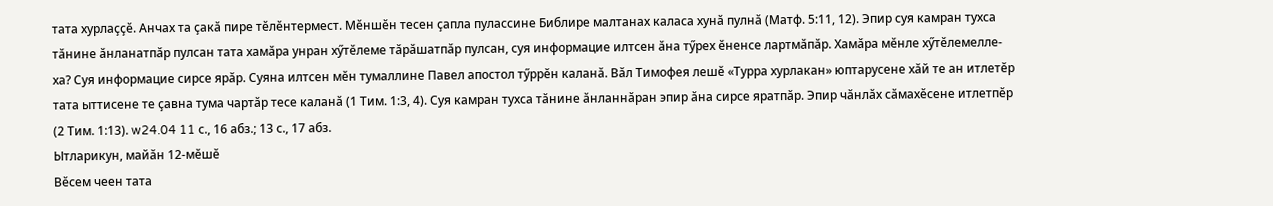тата хурлаҫҫӗ. Анчах та ҫакӑ пире тӗлӗнтермест. Мӗншӗн тесен ҫапла пулассине Библире малтанах каласа хунӑ пулнӑ (Матф. 5:11, 12). Эпир суя камран тухса тӑнине ӑнланатпӑр пулсан тата хамӑра унран хӳтӗлеме тӑрӑшатпӑр пулсан, суя информацие илтсен ӑна тӳрех ӗненсе лартмӑпӑр. Хамӑра мӗнле хӳтӗлемелле-ха? Суя информацие сирсе ярӑр. Суяна илтсен мӗн тумаллине Павел апостол тӳррӗн каланӑ. Вӑл Тимофея лешӗ «Турра хурлакан» юптарусене хӑй те ан итлетӗр тата ыттисене те ҫавна тума чартӑр тесе каланӑ (1 Тим. 1:3, 4). Суя камран тухса тӑнине ӑнланнӑран эпир ӑна сирсе яратпӑр. Эпир чӑнлӑх сӑмахӗсене итлетпӗр (2 Тим. 1:13). w24.04 11 с., 16 абз.; 13 с., 17 абз.
Ытларикун, майӑн 12-мӗшӗ
Вӗсем чеен тата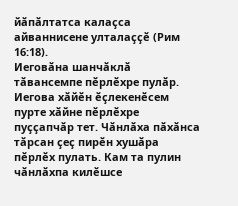йӑпӑлтатса калаҫса айваннисене улталаҫҫӗ (Рим 16:18).
Иеговӑна шанчӑклӑ тӑвансемпе пӗрлӗхре пулӑр. Иегова хӑйӗн ӗҫлекенӗсем пурте хӑйне пӗрлӗхре пуҫҫапчӑр тет. Чӑнлӑха пӑхӑнса тӑрсан ҫеҫ пирӗн хушӑра пӗрлӗх пулать. Кам та пулин чӑнлӑхпа килӗшсе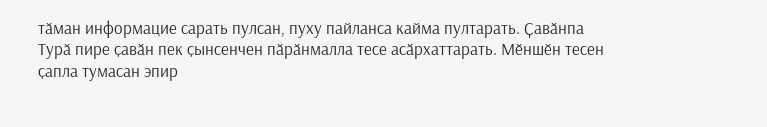тӑман информацие сарать пулсан, пуху пайланса кайма пултарать. Ҫавӑнпа Турӑ пире ҫавӑн пек ҫынсенчен пӑрӑнмалла тесе асӑрхаттарать. Мӗншӗн тесен ҫапла тумасан эпир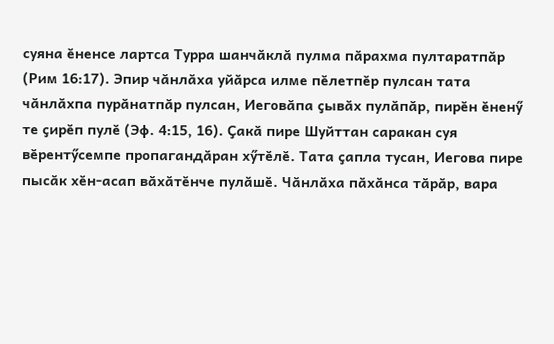суяна ӗненсе лартса Турра шанчӑклӑ пулма пӑрахма пултаратпӑр (Рим 16:17). Эпир чӑнлӑха уйӑрса илме пӗлетпӗр пулсан тата чӑнлӑхпа пурӑнатпӑр пулсан, Иеговӑпа ҫывӑх пулӑпӑр, пирӗн ӗненӳ те ҫирӗп пулӗ (Эф. 4:15, 16). Ҫакӑ пире Шуйттан саракан суя вӗрентӳсемпе пропагандӑран хӳтӗлӗ. Тата ҫапла тусан, Иегова пире пысӑк хӗн-асап вӑхӑтӗнче пулӑшӗ. Чӑнлӑха пӑхӑнса тӑрӑр, вара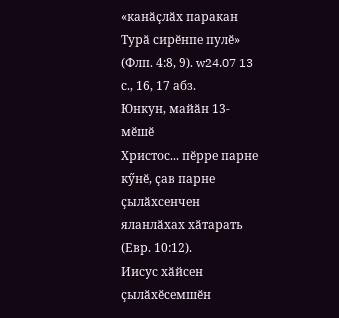«канӑҫлӑх паракан Турӑ сирӗнпе пулӗ» (Флп. 4:8, 9). w24.07 13 с., 16, 17 абз.
Юнкун, майӑн 13-мӗшӗ
Христос... пӗрре парне кӳнӗ, ҫав парне ҫылӑхсенчен яланлӑхах хӑтарать (Евр. 10:12).
Иисус хӑйсен ҫылӑхӗсемшӗн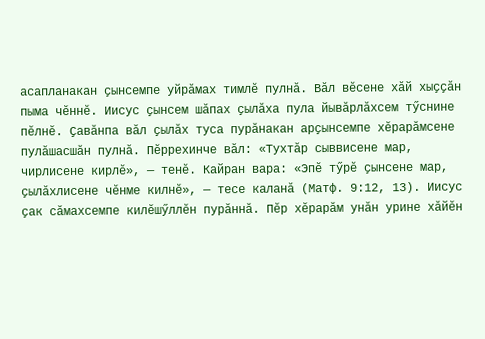асапланакан ҫынсемпе уйрӑмах тимлӗ пулнӑ. Вӑл вӗсене хӑй хыҫҫӑн пыма чӗннӗ. Иисус ҫынсем шӑпах ҫылӑха пула йывӑрлӑхсем тӳснине пӗлнӗ. Ҫавӑнпа вӑл ҫылӑх туса пурӑнакан арҫынсемпе хӗрарӑмсене пулӑшасшӑн пулнӑ. Пӗррехинче вӑл: «Тухтӑр сыввисене мар, чирлисене кирлӗ», — тенӗ. Кайран вара: «Эпӗ тӳрӗ ҫынсене мар, ҫылӑхлисене чӗнме килнӗ», — тесе каланӑ (Матф. 9:12, 13). Иисус ҫак сӑмахсемпе килӗшӳллӗн пурӑннӑ. Пӗр хӗрарӑм унӑн урине хӑйӗн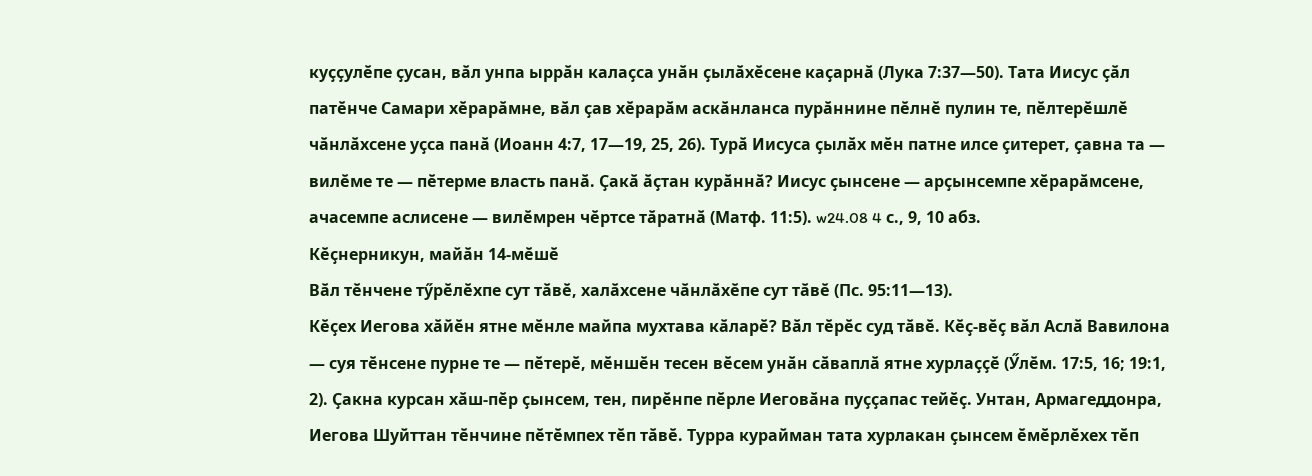куҫҫулӗпе ҫусан, вӑл унпа ыррӑн калаҫса унӑн ҫылӑхӗсене каҫарнӑ (Лука 7:37—50). Тата Иисус ҫӑл патӗнче Самари хӗрарӑмне, вӑл ҫав хӗрарӑм аскӑнланса пурӑннине пӗлнӗ пулин те, пӗлтерӗшлӗ чӑнлӑхсене уҫса панӑ (Иоанн 4:7, 17—19, 25, 26). Турӑ Иисуса ҫылӑх мӗн патне илсе ҫитерет, ҫавна та — вилӗме те — пӗтерме власть панӑ. Ҫакӑ ӑҫтан курӑннӑ? Иисус ҫынсене — арҫынсемпе хӗрарӑмсене, ачасемпе аслисене — вилӗмрен чӗртсе тӑратнӑ (Матф. 11:5). w24.08 4 с., 9, 10 абз.
Кӗҫнерникун, майӑн 14-мӗшӗ
Вӑл тӗнчене тӳрӗлӗхпе сут тӑвӗ, халӑхсене чӑнлӑхӗпе сут тӑвӗ (Пс. 95:11—13).
Кӗҫех Иегова хӑйӗн ятне мӗнле майпа мухтава кӑларӗ? Вӑл тӗрӗс суд тӑвӗ. Кӗҫ-вӗҫ вӑл Аслӑ Вавилона — суя тӗнсене пурне те — пӗтерӗ, мӗншӗн тесен вӗсем унӑн сӑваплӑ ятне хурлаҫҫӗ (Ӳлӗм. 17:5, 16; 19:1, 2). Ҫакна курсан хӑш-пӗр ҫынсем, тен, пирӗнпе пӗрле Иеговӑна пуҫҫапас тейӗҫ. Унтан, Армагеддонра, Иегова Шуйттан тӗнчине пӗтӗмпех тӗп тӑвӗ. Турра курайман тата хурлакан ҫынсем ӗмӗрлӗхех тӗп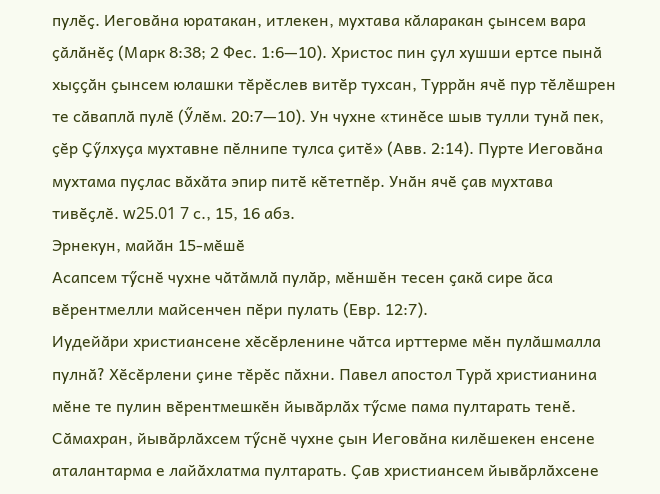пулӗҫ. Иеговӑна юратакан, итлекен, мухтава кӑларакан ҫынсем вара ҫӑлӑнӗҫ (Марк 8:38; 2 Фес. 1:6—10). Христос пин ҫул хушши ертсе пынӑ хыҫҫӑн ҫынсем юлашки тӗрӗслев витӗр тухсан, Туррӑн ячӗ пур тӗлӗшрен те сӑваплӑ пулӗ (Ӳлӗм. 20:7—10). Ун чухне «тинӗсе шыв тулли тунӑ пек, ҫӗр Ҫӳлхуҫа мухтавне пӗлнипе тулса ҫитӗ» (Авв. 2:14). Пурте Иеговӑна мухтама пуҫлас вӑхӑта эпир питӗ кӗтетпӗр. Унӑн ячӗ ҫав мухтава тивӗҫлӗ. w25.01 7 с., 15, 16 абз.
Эрнекун, майӑн 15-мӗшӗ
Асапсем тӳснӗ чухне чӑтӑмлӑ пулӑр, мӗншӗн тесен ҫакӑ сире ӑса вӗрентмелли майсенчен пӗри пулать (Евр. 12:7).
Иудейӑри христиансене хӗсӗрленине чӑтса ирттерме мӗн пулӑшмалла пулнӑ? Хӗсӗрлени ҫине тӗрӗс пӑхни. Павел апостол Турӑ христианина мӗне те пулин вӗрентмешкӗн йывӑрлӑх тӳсме пама пултарать тенӗ. Сӑмахран, йывӑрлӑхсем тӳснӗ чухне ҫын Иеговӑна килӗшекен енсене аталантарма е лайӑхлатма пултарать. Ҫав христиансем йывӑрлӑхсене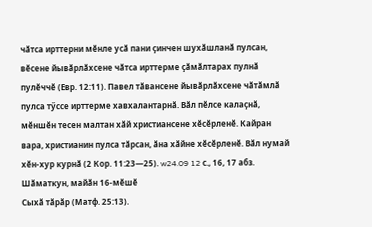чӑтса ирттерни мӗнле усӑ пани ҫинчен шухӑшланӑ пулсан, вӗсене йывӑрлӑхсене чӑтса ирттерме ҫӑмӑлтарах пулнӑ пулӗччӗ (Евр. 12:11). Павел тӑвансене йывӑрлӑхсене чӑтӑмлӑ пулса тӳссе ирттерме хавхалантарнӑ. Вӑл пӗлсе калаҫнӑ, мӗншӗн тесен малтан хӑй христиансене хӗсӗрленӗ. Кайран вара, христианин пулса тӑрсан, ӑна хӑйне хӗсӗрленӗ. Вӑл нумай хӗн-хур курнӑ (2 Кор. 11:23—25). w24.09 12 с., 16, 17 абз.
Шӑматкун, майӑн 16-мӗшӗ
Сыхӑ тӑрӑр (Матф. 25:13).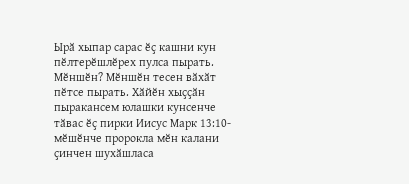Ырӑ хыпар сарас ӗҫ кашни кун пӗлтерӗшлӗрех пулса пырать. Мӗншӗн? Мӗншӗн тесен вӑхӑт пӗтсе пырать. Хӑйӗн хыҫҫӑн пыракансем юлашки кунсенче тӑвас ӗҫ пирки Иисус Марк 13:10-мӗшӗнче пророкла мӗн калани ҫинчен шухӑшласа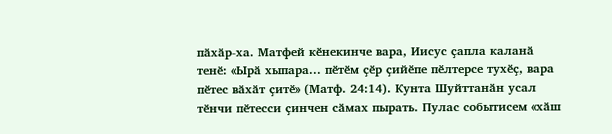пӑхӑр-ха. Матфей кӗнекинче вара, Иисус ҫапла каланӑ тенӗ: «Ырӑ хыпара... пӗтӗм ҫӗр ҫийӗпе пӗлтерсе тухӗҫ, вара пӗтес вӑхӑт ҫитӗ» (Матф. 24:14). Кунта Шуйттанӑн усал тӗнчи пӗтесси ҫинчен сӑмах пырать. Пулас событисем «хӑш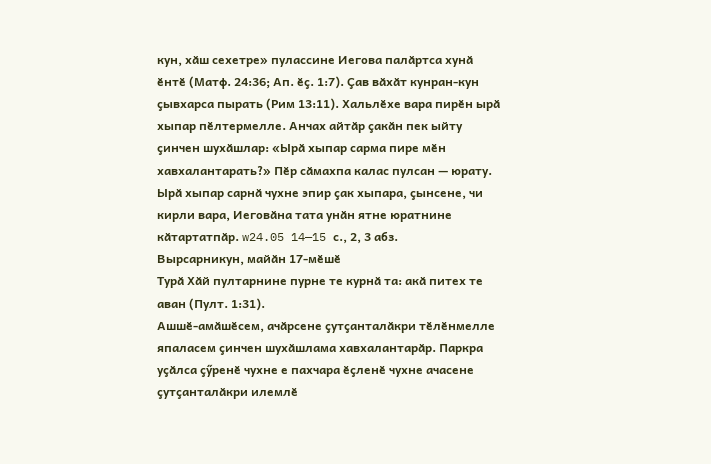кун, хӑш сехетре» пулассине Иегова палӑртса хунӑ ӗнтӗ (Матф. 24:36; Ап. ӗҫ. 1:7). Ҫав вӑхӑт кунран-кун ҫывхарса пырать (Рим 13:11). Хальлӗхе вара пирӗн ырӑ хыпар пӗлтермелле. Анчах айтӑр ҫакӑн пек ыйту ҫинчен шухӑшлар: «Ырӑ хыпар сарма пире мӗн хавхалантарать?» Пӗр сӑмахпа калас пулсан — юрату. Ырӑ хыпар сарнӑ чухне эпир ҫак хыпара, ҫынсене, чи кирли вара, Иеговӑна тата унӑн ятне юратнине кӑтартатпӑр. w24.05 14—15 с., 2, 3 абз.
Вырсарникун, майӑн 17-мӗшӗ
Турӑ Хӑй пултарнине пурне те курнӑ та: акӑ питех те аван (Пулт. 1:31).
Ашшӗ-амӑшӗсем, ачӑрсене ҫутҫанталӑкри тӗлӗнмелле япаласем ҫинчен шухӑшлама хавхалантарӑр. Паркра уҫӑлса ҫӳренӗ чухне е пахчара ӗҫленӗ чухне ачасене ҫутҫанталӑкри илемлӗ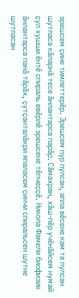эрешсем ҫине тимлеттерӗр. Эрешсем пур пулсан, апла вӗсене кам та пулсан шутласа кӑларнӑ тесе ӑнлантарса парӑр. Сӑмахран, хӑш-пӗр учёнӑйсем нумай ҫул хушши ӗнтӗ спираль евӗрлӗ эрешсене тӗпчеҫҫӗ. Никола Фамели биофизик ӑнлантарса панӑ тӑрӑх, ҫутҫанталӑкри япаласем ҫинчи спиральсен шутне шутласан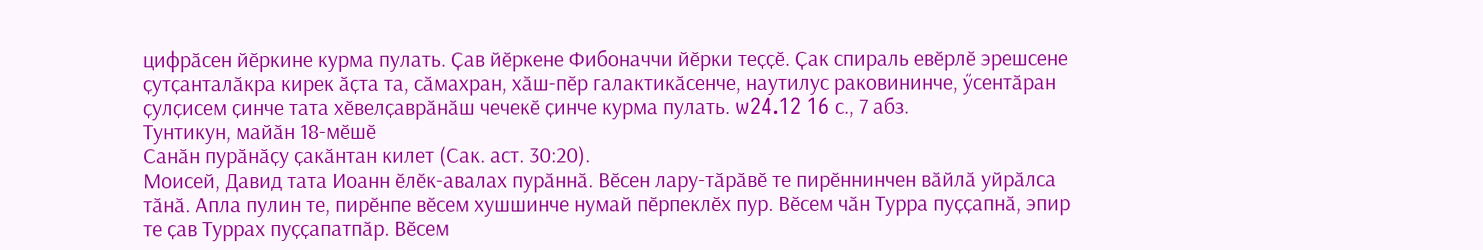цифрӑсен йӗркине курма пулать. Ҫав йӗркене Фибоначчи йӗрки теҫҫӗ. Ҫак спираль евӗрлӗ эрешсене ҫутҫанталӑкра кирек ӑҫта та, сӑмахран, хӑш-пӗр галактикӑсенче, наутилус раковининче, ӳсентӑран ҫулҫисем ҫинче тата хӗвелҫаврӑнӑш чечекӗ ҫинче курма пулать. w24.12 16 с., 7 абз.
Тунтикун, майӑн 18-мӗшӗ
Санӑн пурӑнӑҫу ҫакӑнтан килет (Сак. аст. 30:20).
Моисей, Давид тата Иоанн ӗлӗк-авалах пурӑннӑ. Вӗсен лару-тӑрӑвӗ те пирӗннинчен вӑйлӑ уйрӑлса тӑнӑ. Апла пулин те, пирӗнпе вӗсем хушшинче нумай пӗрпеклӗх пур. Вӗсем чӑн Турра пуҫҫапнӑ, эпир те ҫав Туррах пуҫҫапатпӑр. Вӗсем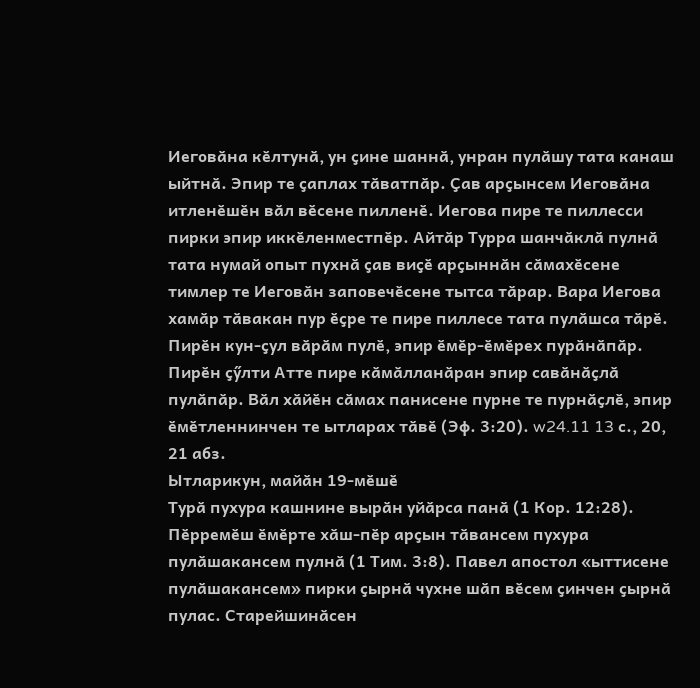Иеговӑна кӗлтунӑ, ун ҫине шаннӑ, унран пулӑшу тата канаш ыйтнӑ. Эпир те ҫаплах тӑватпӑр. Ҫав арҫынсем Иеговӑна итленӗшӗн вӑл вӗсене пилленӗ. Иегова пире те пиллесси пирки эпир иккӗленместпӗр. Айтӑр Турра шанчӑклӑ пулнӑ тата нумай опыт пухнӑ ҫав виҫӗ арҫыннӑн сӑмахӗсене тимлер те Иеговӑн заповечӗсене тытса тӑрар. Вара Иегова хамӑр тӑвакан пур ӗҫре те пире пиллесе тата пулӑшса тӑрӗ. Пирӗн кун-ҫул вӑрӑм пулӗ, эпир ӗмӗр-ӗмӗрех пурӑнӑпӑр. Пирӗн ҫӳлти Атте пире кӑмӑлланӑран эпир савӑнӑҫлӑ пулӑпӑр. Вӑл хӑйӗн сӑмах панисене пурне те пурнӑҫлӗ, эпир ӗмӗтленнинчен те ытларах тӑвӗ (Эф. 3:20). w24.11 13 с., 20, 21 абз.
Ытларикун, майӑн 19-мӗшӗ
Турӑ пухура кашнине вырӑн уйӑрса панӑ (1 Кор. 12:28).
Пӗрремӗш ӗмӗрте хӑш-пӗр арҫын тӑвансем пухура пулӑшакансем пулнӑ (1 Тим. 3:8). Павел апостол «ыттисене пулӑшакансем» пирки ҫырнӑ чухне шӑп вӗсем ҫинчен ҫырнӑ пулас. Старейшинӑсен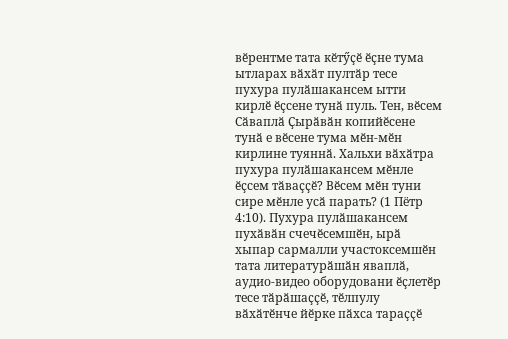вӗрентме тата кӗтӳҫӗ ӗҫне тума ытларах вӑхӑт пултӑр тесе пухура пулӑшакансем ытти кирлӗ ӗҫсене тунӑ пуль. Тен, вӗсем Сӑваплӑ Ҫырӑвӑн копийӗсене тунӑ е вӗсене тума мӗн-мӗн кирлине туяннӑ. Хальхи вӑхӑтра пухура пулӑшакансем мӗнле ӗҫсем тӑваҫҫӗ? Вӗсем мӗн туни сире мӗнле усӑ парать? (1 Пётр 4:10). Пухура пулӑшакансем пухӑвӑн счечӗсемшӗн, ырӑ хыпар сармалли участоксемшӗн тата литературӑшӑн яваплӑ, аудио-видео оборудовани ӗҫлетӗр тесе тӑрӑшаҫҫӗ, тӗлпулу вӑхӑтӗнче йӗрке пӑхса тараҫҫӗ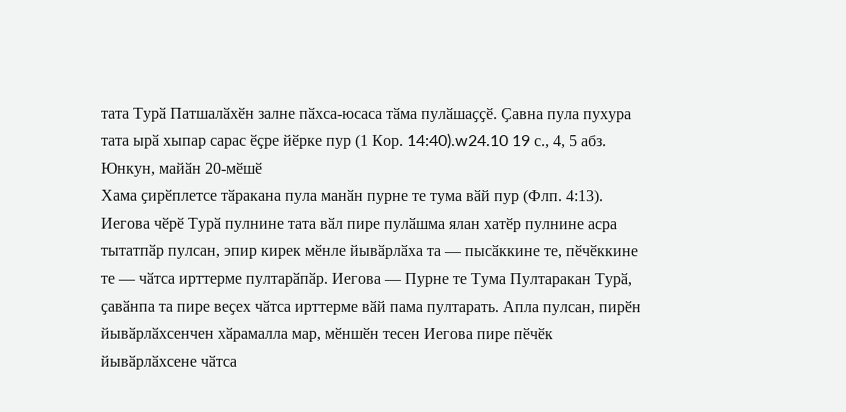тата Турӑ Патшалӑхӗн залне пӑхса-юсаса тӑма пулӑшаҫҫӗ. Ҫавна пула пухура тата ырӑ хыпар сарас ӗҫре йӗрке пур (1 Кор. 14:40).w24.10 19 с., 4, 5 абз.
Юнкун, майӑн 20-мӗшӗ
Хама ҫирӗплетсе тӑракана пула манӑн пурне те тума вӑй пур (Флп. 4:13).
Иегова чӗрӗ Турӑ пулнине тата вӑл пире пулӑшма ялан хатӗр пулнине асра тытатпӑр пулсан, эпир кирек мӗнле йывӑрлӑха та — пысӑккине те, пӗчӗккине те — чӑтса ирттерме пултарӑпӑр. Иегова — Пурне те Тума Пултаракан Турӑ, ҫавӑнпа та пире веҫех чӑтса ирттерме вӑй пама пултарать. Апла пулсан, пирӗн йывӑрлӑхсенчен хӑрамалла мар, мӗншӗн тесен Иегова пире пӗчӗк йывӑрлӑхсене чӑтса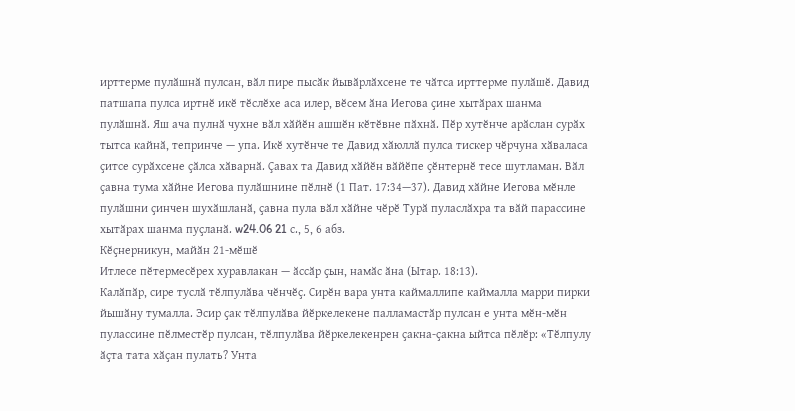ирттерме пулӑшнӑ пулсан, вӑл пире пысӑк йывӑрлӑхсене те чӑтса ирттерме пулӑшӗ. Давид патшапа пулса иртнӗ икӗ тӗслӗхе аса илер, вӗсем ӑна Иегова ҫине хытӑрах шанма пулӑшнӑ. Яш ача пулнӑ чухне вӑл хӑйӗн ашшӗн кӗтӗвне пӑхнӑ. Пӗр хутӗнче арӑслан сурӑх тытса кайнӑ, тепринче — упа. Икӗ хутӗнче те Давид хӑюллӑ пулса тискер чӗрчуна хӑваласа ҫитсе сурӑхсене ҫӑлса хӑварнӑ. Ҫавах та Давид хӑйӗн вӑйӗпе ҫӗнтернӗ тесе шутламан. Вӑл ҫавна тума хӑйне Иегова пулӑшнине пӗлнӗ (1 Пат. 17:34—37). Давид хӑйне Иегова мӗнле пулӑшни ҫинчен шухӑшланӑ, ҫавна пула вӑл хӑйне чӗрӗ Турӑ пуласлӑхра та вӑй парассине хытӑрах шанма пуҫланӑ. w24.06 21 с., 5, 6 абз.
Кӗҫнерникун, майӑн 21-мӗшӗ
Итлесе пӗтермесӗрех хуравлакан — ӑссӑр ҫын, намӑс ӑна (Ытар. 18:13).
Калӑпӑр, сире туслӑ тӗлпулӑва чӗнчӗҫ. Сирӗн вара унта каймаллипе каймалла марри пирки йышӑну тумалла. Эсир ҫак тӗлпулӑва йӗркелекене палламастӑр пулсан е унта мӗн-мӗн пулассине пӗлместӗр пулсан, тӗлпулӑва йӗркелекенрен ҫакна-ҫакна ыйтса пӗлӗр: «Тӗлпулу ӑҫта тата хӑҫан пулать? Унта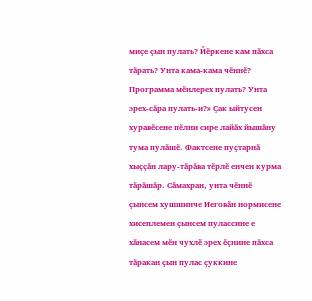миҫе ҫын пулать? Йӗркене кам пӑхса тӑрать? Унта кама-кама чӗннӗ? Программа мӗнлерех пулать? Унта эрех-сӑра пулать-и?» Ҫак ыйтусен хуравӗсене пӗлни сире лайӑх йышӑну тума пулӑшӗ. Фактсене пуҫтарнӑ хыҫҫӑн лару-тӑрӑва тӗрлӗ енчен курма тӑрӑшӑр. Сӑмахран, унта чӗннӗ ҫынсем хушшинче Иеговӑн нормисене хисеплемен ҫынсем пулассине е хӑнасем мӗн чухлӗ эрех ӗҫнине пӑхса тӑракан ҫын пулас ҫуккине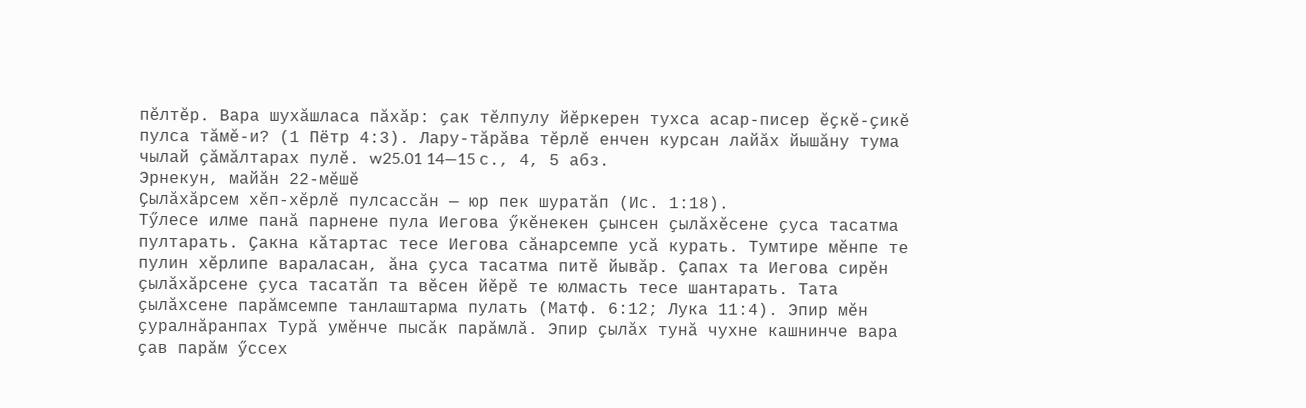пӗлтӗр. Вара шухӑшласа пӑхӑр: ҫак тӗлпулу йӗркерен тухса асар-писер ӗҫкӗ-ҫикӗ пулса тӑмӗ-и? (1 Пётр 4:3). Лару-тӑрӑва тӗрлӗ енчен курсан лайӑх йышӑну тума чылай ҫӑмӑлтарах пулӗ. w25.01 14—15 с., 4, 5 абз.
Эрнекун, майӑн 22-мӗшӗ
Ҫылӑхӑрсем хӗп-хӗрлӗ пулсассӑн — юр пек шуратӑп (Ис. 1:18).
Тӳлесе илме панӑ парнене пула Иегова ӳкӗнекен ҫынсен ҫылӑхӗсене ҫуса тасатма пултарать. Ҫакна кӑтартас тесе Иегова сӑнарсемпе усӑ курать. Тумтире мӗнпе те пулин хӗрлипе вараласан, ӑна ҫуса тасатма питӗ йывӑр. Ҫапах та Иегова сирӗн ҫылӑхӑрсене ҫуса тасатӑп та вӗсен йӗрӗ те юлмасть тесе шантарать. Тата ҫылӑхсене парӑмсемпе танлаштарма пулать (Матф. 6:12; Лука 11:4). Эпир мӗн ҫуралнӑранпах Турӑ умӗнче пысӑк парӑмлӑ. Эпир ҫылӑх тунӑ чухне кашнинче вара ҫав парӑм ӳссех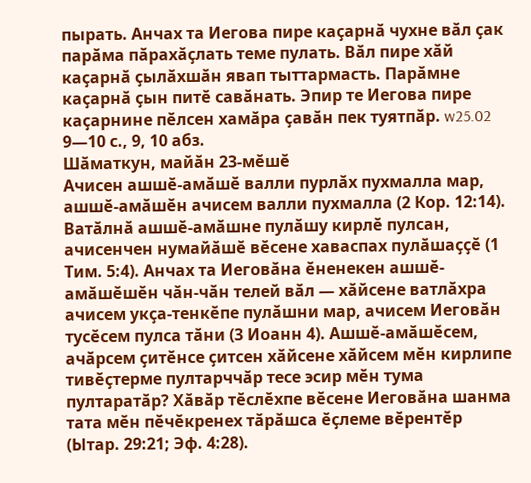пырать. Анчах та Иегова пире каҫарнӑ чухне вӑл ҫак парӑма пӑрахӑҫлать теме пулать. Вӑл пире хӑй каҫарнӑ ҫылӑхшӑн явап тыттармасть. Парӑмне каҫарнӑ ҫын питӗ савӑнать. Эпир те Иегова пире каҫарнине пӗлсен хамӑра ҫавӑн пек туятпӑр. w25.02 9—10 с., 9, 10 абз.
Шӑматкун, майӑн 23-мӗшӗ
Ачисен ашшӗ-амӑшӗ валли пурлӑх пухмалла мар, ашшӗ-амӑшӗн ачисем валли пухмалла (2 Кор. 12:14).
Ватӑлнӑ ашшӗ-амӑшне пулӑшу кирлӗ пулсан, ачисенчен нумайӑшӗ вӗсене хаваспах пулӑшаҫҫӗ (1 Тим. 5:4). Анчах та Иеговӑна ӗненекен ашшӗ-амӑшӗшӗн чӑн-чӑн телей вӑл — хӑйсене ватлӑхра ачисем укҫа-тенкӗпе пулӑшни мар, ачисем Иеговӑн тусӗсем пулса тӑни (3 Иоанн 4). Ашшӗ-амӑшӗсем, ачӑрсем ҫитӗнсе ҫитсен хӑйсене хӑйсем мӗн кирлипе тивӗҫтерме пултарччӑр тесе эсир мӗн тума пултаратӑр? Хӑвӑр тӗслӗхпе вӗсене Иеговӑна шанма тата мӗн пӗчӗкренех тӑрӑшса ӗҫлеме вӗрентӗр (Ытар. 29:21; Эф. 4:28).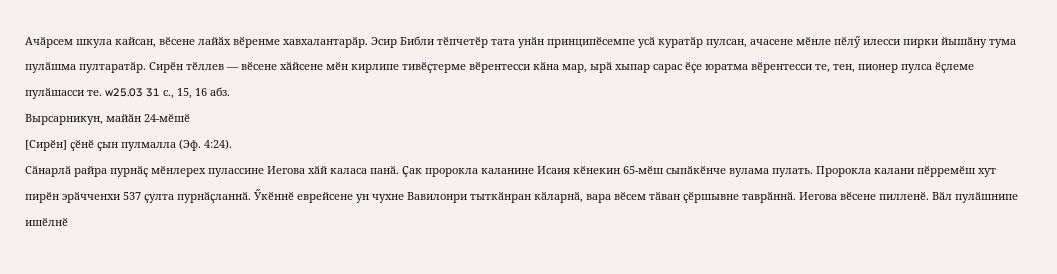Ачӑрсем шкула кайсан, вӗсене лайӑх вӗренме хавхалантарӑр. Эсир Библи тӗпчетӗр тата унӑн принципӗсемпе усӑ куратӑр пулсан, ачасене мӗнле пӗлӳ илесси пирки йышӑну тума пулӑшма пултаратӑр. Сирӗн тӗллев — вӗсене хӑйсене мӗн кирлипе тивӗҫтерме вӗрентесси кӑна мар, ырӑ хыпар сарас ӗҫе юратма вӗрентесси те, тен, пионер пулса ӗҫлеме пулӑшасси те. w25.03 31 с., 15, 16 абз.
Вырсарникун, майӑн 24-мӗшӗ
[Сирӗн] ҫӗнӗ ҫын пулмалла (Эф. 4:24).
Сӑнарлӑ райра пурнӑҫ мӗнлерех пулассине Иегова хӑй каласа панӑ. Ҫак пророкла каланине Исаия кӗнекин 65-мӗш сыпӑкӗнче вулама пулать. Пророкла калани пӗрремӗш хут пирӗн эрӑчченхи 537 ҫулта пурнӑҫланнӑ. Ӳкӗннӗ еврейсене ун чухне Вавилонри тыткӑнран кӑларнӑ, вара вӗсем тӑван ҫӗршывне таврӑннӑ. Иегова вӗсене пилленӗ. Вӑл пулӑшнипе ишӗлнӗ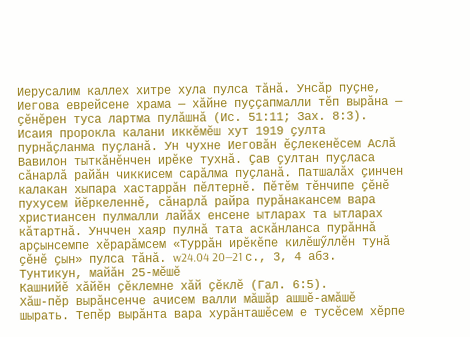Иерусалим каллех хитре хула пулса тӑнӑ. Унсӑр пуҫне, Иегова еврейсене храма — хӑйне пуҫҫапмалли тӗп вырӑна — ҫӗнӗрен туса лартма пулӑшнӑ (Ис. 51:11; Зах. 8:3). Исаия пророкла калани иккӗмӗш хут 1919 ҫулта пурнӑҫланма пуҫланӑ. Ун чухне Иеговӑн ӗҫлекенӗсем Аслӑ Вавилон тыткӑнӗнчен ирӗке тухнӑ. Ҫав ҫултан пуҫласа сӑнарлӑ райӑн чиккисем сарӑлма пуҫланӑ. Патшалӑх ҫинчен калакан хыпара хастаррӑн пӗлтернӗ. Пӗтӗм тӗнчипе ҫӗнӗ пухусем йӗркеленнӗ, сӑнарлӑ райра пурӑнакансем вара христиансен пулмалли лайӑх енсене ытларах та ытларах кӑтартнӑ. Унччен хаяр пулнӑ тата аскӑнланса пурӑннӑ арҫынсемпе хӗрарӑмсем «Туррӑн ирӗкӗпе килӗшӳллӗн тунӑ ҫӗнӗ ҫын» пулса тӑнӑ. w24.04 20—21 с., 3, 4 абз.
Тунтикун, майӑн 25-мӗшӗ
Кашнийӗ хӑйӗн ҫӗклемне хӑй ҫӗклӗ (Гал. 6:5).
Хӑш-пӗр вырӑнсенче ачисем валли мӑшӑр ашшӗ-амӑшӗ шырать. Тепӗр вырӑнта вара хурӑнташӗсем е тусӗсем хӗрпе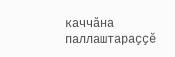каччӑна паллаштараҫҫӗ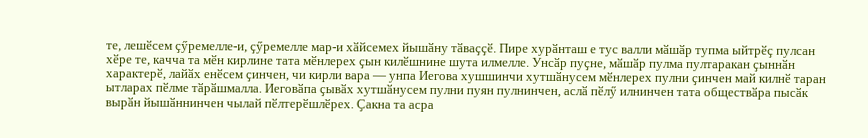те, лешӗсем ҫӳремелле-и, ҫӳремелле мар-и хӑйсемех йышӑну тӑваҫҫӗ. Пире хурӑнташ е тус валли мӑшӑр тупма ыйтрӗҫ пулсан хӗре те, качча та мӗн кирлине тата мӗнлерех ҫын килӗшнине шута илмелле. Унсӑр пуҫне, мӑшӑр пулма пултаракан ҫыннӑн характерӗ, лайӑх енӗсем ҫинчен, чи кирли вара — унпа Иегова хушшинчи хутшӑнусем мӗнлерех пулни ҫинчен май килнӗ таран ытларах пӗлме тӑрӑшмалла. Иеговӑпа ҫывӑх хутшӑнусем пулни пуян пулнинчен, аслӑ пӗлӳ илнинчен тата обществӑра пысӑк вырӑн йышӑннинчен чылай пӗлтерӗшлӗрех. Ҫакна та асра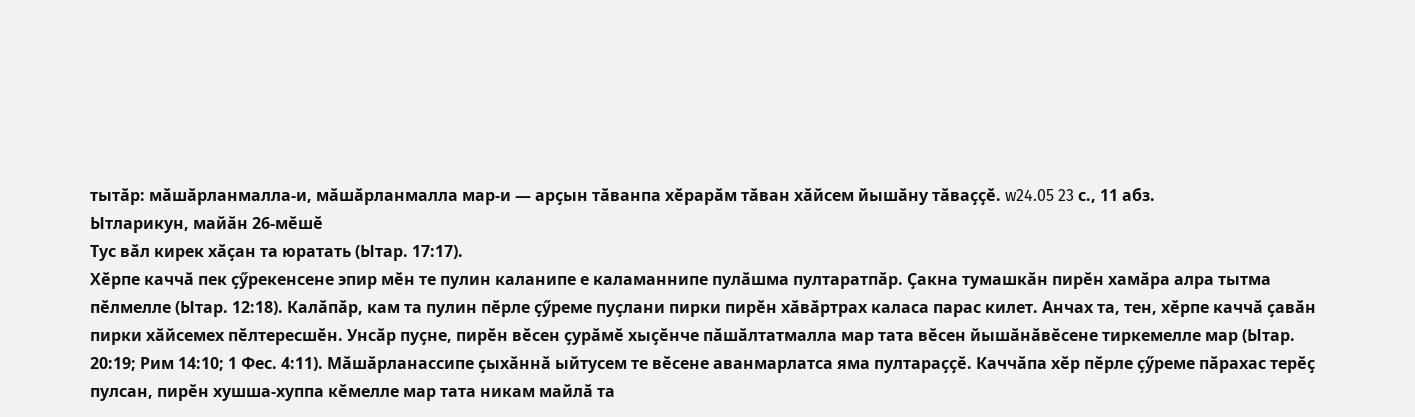тытӑр: мӑшӑрланмалла-и, мӑшӑрланмалла мар-и — арҫын тӑванпа хӗрарӑм тӑван хӑйсем йышӑну тӑваҫҫӗ. w24.05 23 с., 11 абз.
Ытларикун, майӑн 26-мӗшӗ
Тус вӑл кирек хӑҫан та юратать (Ытар. 17:17).
Хӗрпе каччӑ пек ҫӳрекенсене эпир мӗн те пулин каланипе е каламаннипе пулӑшма пултаратпӑр. Ҫакна тумашкӑн пирӗн хамӑра алра тытма пӗлмелле (Ытар. 12:18). Калӑпӑр, кам та пулин пӗрле ҫӳреме пуҫлани пирки пирӗн хӑвӑртрах каласа парас килет. Анчах та, тен, хӗрпе каччӑ ҫавӑн пирки хӑйсемех пӗлтересшӗн. Унсӑр пуҫне, пирӗн вӗсен ҫурӑмӗ хыҫӗнче пӑшӑлтатмалла мар тата вӗсен йышӑнӑвӗсене тиркемелле мар (Ытар. 20:19; Рим 14:10; 1 Фес. 4:11). Мӑшӑрланассипе ҫыхӑннӑ ыйтусем те вӗсене аванмарлатса яма пултараҫҫӗ. Каччӑпа хӗр пӗрле ҫӳреме пӑрахас терӗҫ пулсан, пирӗн хушша-хуппа кӗмелле мар тата никам майлӑ та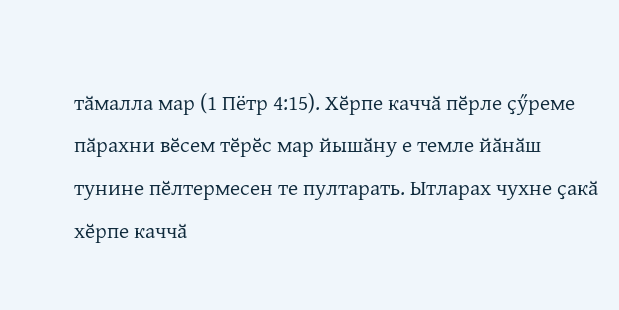тӑмалла мар (1 Пётр 4:15). Хӗрпе каччӑ пӗрле ҫӳреме пӑрахни вӗсем тӗрӗс мар йышӑну е темле йӑнӑш тунине пӗлтермесен те пултарать. Ытларах чухне ҫакӑ хӗрпе каччӑ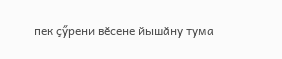пек ҫӳрени вӗсене йышӑну тума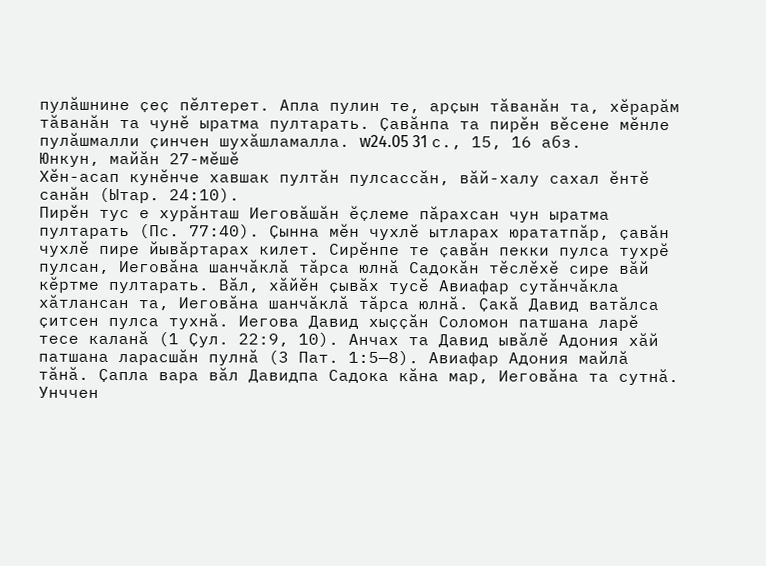пулӑшнине ҫеҫ пӗлтерет. Апла пулин те, арҫын тӑванӑн та, хӗрарӑм тӑванӑн та чунӗ ыратма пултарать. Ҫавӑнпа та пирӗн вӗсене мӗнле пулӑшмалли ҫинчен шухӑшламалла. w24.05 31 с., 15, 16 абз.
Юнкун, майӑн 27-мӗшӗ
Хӗн-асап кунӗнче хавшак пултӑн пулсассӑн, вӑй-халу сахал ӗнтӗ санӑн (Ытар. 24:10).
Пирӗн тус е хурӑнташ Иеговӑшӑн ӗҫлеме пӑрахсан чун ыратма пултарать (Пс. 77:40). Ҫынна мӗн чухлӗ ытларах юрататпӑр, ҫавӑн чухлӗ пире йывӑртарах килет. Сирӗнпе те ҫавӑн пекки пулса тухрӗ пулсан, Иеговӑна шанчӑклӑ тӑрса юлнӑ Садокӑн тӗслӗхӗ сире вӑй кӗртме пултарать. Вӑл, хӑйӗн ҫывӑх тусӗ Авиафар сутӑнчӑкла хӑтлансан та, Иеговӑна шанчӑклӑ тӑрса юлнӑ. Ҫакӑ Давид ватӑлса ҫитсен пулса тухнӑ. Иегова Давид хыҫҫӑн Соломон патшана ларӗ тесе каланӑ (1 Ҫул. 22:9, 10). Анчах та Давид ывӑлӗ Адония хӑй патшана ларасшӑн пулнӑ (3 Пат. 1:5—8). Авиафар Адония майлӑ тӑнӑ. Ҫапла вара вӑл Давидпа Садока кӑна мар, Иеговӑна та сутнӑ. Унччен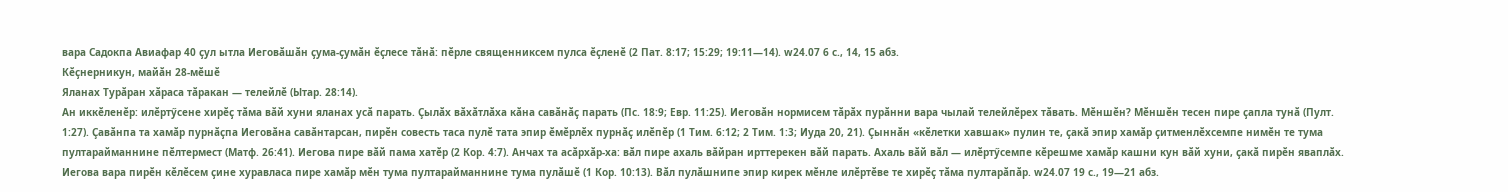вара Садокпа Авиафар 40 ҫул ытла Иеговӑшӑн ҫума-ҫумӑн ӗҫлесе тӑнӑ: пӗрле священниксем пулса ӗҫленӗ (2 Пат. 8:17; 15:29; 19:11—14). w24.07 6 с., 14, 15 абз.
Кӗҫнерникун, майӑн 28-мӗшӗ
Яланах Турӑран хӑраса тӑракан — телейлӗ (Ытар. 28:14).
Ан иккӗленӗр: илӗртӳсене хирӗҫ тӑма вӑй хуни яланах усӑ парать. Ҫылӑх вӑхӑтлӑха кӑна савӑнӑҫ парать (Пс. 18:9; Евр. 11:25). Иеговӑн нормисем тӑрӑх пурӑнни вара чылай телейлӗрех тӑвать. Мӗншӗн? Мӗншӗн тесен пире ҫапла тунӑ (Пулт. 1:27). Ҫавӑнпа та хамӑр пурнӑҫпа Иеговӑна савӑнтарсан, пирӗн совесть таса пулӗ тата эпир ӗмӗрлӗх пурнӑҫ илӗпӗр (1 Тим. 6:12; 2 Тим. 1:3; Иуда 20, 21). Ҫыннӑн «кӗлетки хавшак» пулин те, ҫакӑ эпир хамӑр ҫитменлӗхсемпе нимӗн те тума пултарайманнине пӗлтермест (Матф. 26:41). Иегова пире вӑй пама хатӗр (2 Кор. 4:7). Анчах та асӑрхӑр-ха: вӑл пире ахаль вӑйран ирттерекен вӑй парать. Ахаль вӑй вӑл — илӗртӳсемпе кӗрешме хамӑр кашни кун вӑй хуни, ҫакӑ пирӗн яваплӑх. Иегова вара пирӗн кӗлӗсем ҫине хуравласа пире хамӑр мӗн тума пултарайманнине тума пулӑшӗ (1 Кор. 10:13). Вӑл пулӑшнипе эпир кирек мӗнле илӗртӗве те хирӗҫ тӑма пултарӑпӑр. w24.07 19 с., 19—21 абз.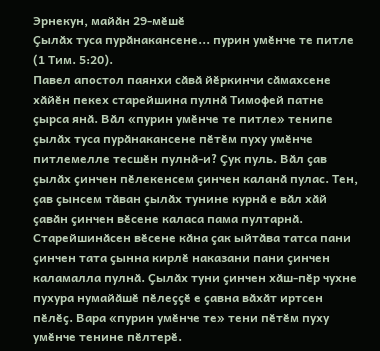Эрнекун, майӑн 29-мӗшӗ
Ҫылӑх туса пурӑнакансене... пурин умӗнче те питле (1 Тим. 5:20).
Павел апостол паянхи сӑвӑ йӗркинчи сӑмахсене хӑйӗн пекех старейшина пулнӑ Тимофей патне ҫырса янӑ. Вӑл «пурин умӗнче те питле» тенипе ҫылӑх туса пурӑнакансене пӗтӗм пуху умӗнче питлемелле тесшӗн пулнӑ-и? Ҫук пуль. Вӑл ҫав ҫылӑх ҫинчен пӗлекенсем ҫинчен каланӑ пулас. Тен, ҫав ҫынсем тӑван ҫылӑх тунине курнӑ е вӑл хӑй ҫавӑн ҫинчен вӗсене каласа пама пултарнӑ. Старейшинӑсен вӗсене кӑна ҫак ыйтӑва татса пани ҫинчен тата ҫынна кирлӗ наказани пани ҫинчен каламалла пулнӑ. Ҫылӑх туни ҫинчен хӑш-пӗр чухне пухура нумайӑшӗ пӗлеҫҫӗ е ҫавна вӑхӑт иртсен пӗлӗҫ. Вара «пурин умӗнче те» тени пӗтӗм пуху умӗнче тенине пӗлтерӗ.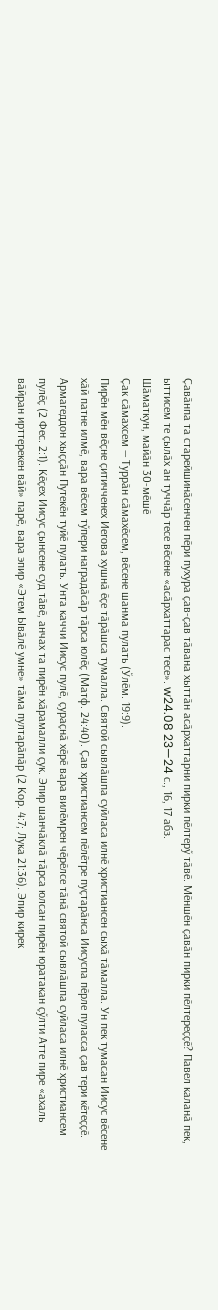Ҫавӑнпа та старейшинӑсенчен пӗри пухура ҫав-ҫав тӑвана хыттӑн асӑрхаттарни пирки пӗлтерӳ тӑвӗ. Мӗншӗн ҫавӑн пирки пӗлтереҫҫӗ? Павел каланӑ пек, ыттисем те ҫылӑх ан туччӑр тесе вӗсене «асӑрхаттарас тесе». w24.08 23—24 с., 16, 17 абз.
Шӑматкун, майӑн 30-мӗшӗ
Ҫак сӑмахсем — Туррӑн сӑмахӗсем, вӗсене шанма пулать (Ӳлӗм. 19:9).
Пирӗн мӗн вӗҫне ҫитичченех Иегова хушнӑ ӗҫе тӑрӑшса тумалла. Святой сывлӑшпа суйласа илнӗ христиансен сыхӑ тӑмалла. Ун пек тумасан Иисус вӗсене хӑй патне илмӗ, вара вӗсем тӳпери наградӑсӑр тӑрса юлӗҫ (Матф. 24:40). Ҫав христиансем пӗлӗтре пуҫтарӑнса Иисуспа пӗрле пуласса ҫав тери кӗтеҫҫӗ. Армагеддон хыҫҫӑн Путекӗн туйӗ пулать. Унта каччи Иисус пулӗ, ҫураҫнӑ хӗрӗ вара вилӗмрен чӗрӗлсе тӑнӑ святой сывлӑшпа суйласа илнӗ христиансем пулӗҫ (2 Фес. 2:1). Кӗҫех Иисус ҫынсене суд тӑвӗ, анчах та пирӗн хӑрамалли ҫук. Эпир шанчӑклӑ тӑрса юлсан пирӗн юратакан ҫӳлти Атте пире «ахаль вӑйран ирттерекен вӑй» парӗ, вара эпир «Этем Ывӑлӗ умне» тӑма пултарӑпӑр (2 Кор. 4:7; Лука 21:36). Эпир кирек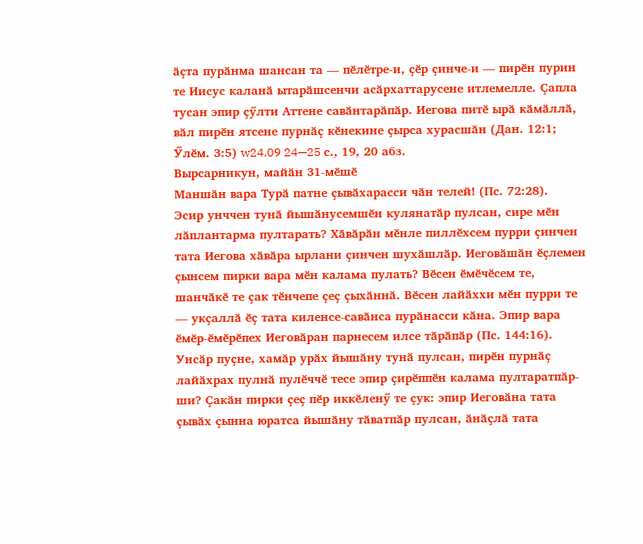ӑҫта пурӑнма шансан та — пӗлӗтре-и, ҫӗр ҫинче-и — пирӗн пурин те Иисус каланӑ ытарӑшсенчи асӑрхаттарусене итлемелле. Ҫапла тусан эпир ҫӳлти Аттене савӑнтарӑпӑр. Иегова питӗ ырӑ кӑмӑллӑ, вӑл пирӗн ятсене пурнӑҫ кӗнекине ҫырса хурасшӑн (Дан. 12:1; Ӳлӗм. 3:5) w24.09 24—25 с., 19, 20 абз.
Вырсарникун, майӑн 31-мӗшӗ
Маншӑн вара Турӑ патне ҫывӑхарасси чӑн телей! (Пс. 72:28).
Эсир унччен тунӑ йышӑнусемшӗн кулянатӑр пулсан, сире мӗн лӑплантарма пултарать? Хӑвӑрӑн мӗнле пиллӗхсем пурри ҫинчен тата Иегова хӑвӑра ырлани ҫинчен шухӑшлӑр. Иеговӑшӑн ӗҫлемен ҫынсем пирки вара мӗн калама пулать? Вӗсен ӗмӗчӗсем те, шанчӑкӗ те ҫак тӗнчепе ҫеҫ ҫыхӑннӑ. Вӗсен лайӑххи мӗн пурри те — укҫаллӑ ӗҫ тата киленсе-савӑнса пурӑнасси кӑна. Эпир вара ӗмӗр-ӗмӗрӗпех Иеговӑран парнесем илсе тӑрӑпӑр (Пс. 144:16). Унсӑр пуҫне, хамӑр урӑх йышӑну тунӑ пулсан, пирӗн пурнӑҫ лайӑхрах пулнӑ пулӗччӗ тесе эпир ҫирӗппӗн калама пултаратпӑр-ши? Ҫакӑн пирки ҫеҫ пӗр иккӗленӳ те ҫук: эпир Иеговӑна тата ҫывӑх ҫынна юратса йышӑну тӑватпӑр пулсан, ӑнӑҫлӑ тата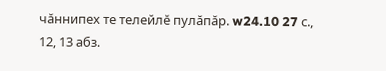чӑннипех те телейлӗ пулӑпӑр. w24.10 27 с., 12, 13 абз.